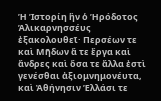Ἡ Ἱστορίη ἣν ὁ Ἡρόδοτος Ἁλικαρνησσέυς ἐξακολουθεῖ· Περσέων τε καὶ Μῆδων ἅ τε ἔργα καὶ ἄνδρες καὶ ὅσα τε ἄλλα ἐστὶ γενέσθαι ἀξιομνημονέυτα, καὶ Ἀθήνησιν Ἑλλάσι τε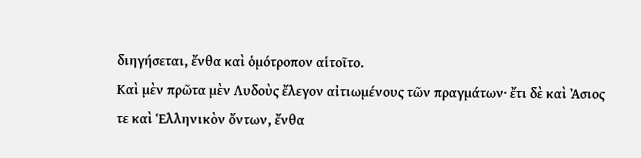διηγήσεται, ἔνθα καὶ ὁμότροπον αἱτοῖτο.
Καὶ μὲν πρῶτα μὲν Λυδοὺς ἔλεγον αἰτιωμένους τῶν πραγμάτων· ἔτι δὲ καὶ Ἀσιος τε καὶ Ἑλληνικὸν ὄντων, ἔνθα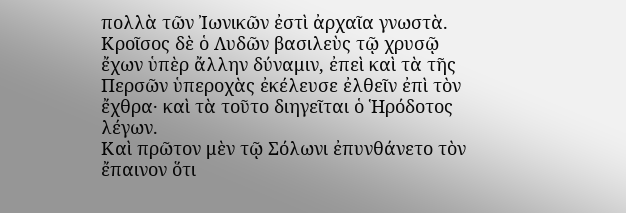πολλὰ τῶν Ἰωνικῶν ἐστὶ ἀρχαῖα γνωστὰ.
Κροῖσος δὲ ὁ Λυδῶν βασιλεὺς τῷ χρυσῷ ἔχων ὑπὲρ ἄλλην δύναμιν, ἐπεὶ καὶ τὰ τῆς Περσῶν ὑπεροχὰς ἐκέλευσε ἐλθεῖν ἐπὶ τὸν ἔχθρα· καὶ τὰ τοῦτο διηγεῖται ὁ Ἡρόδοτος λέγων.
Καὶ πρῶτον μὲν τῷ Σόλωνι ἐπυνθάνετο τὸν ἔπαινον ὅτι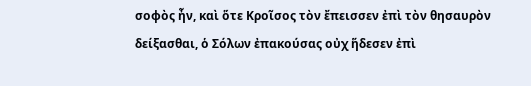σοφὸς ἦν, καὶ ὅτε Κροῖσος τὸν ἔπεισσεν ἐπὶ τὸν θησαυρὸν δείξασθαι, ὁ Σόλων ἐπακούσας οὐχ ἥδεσεν ἐπὶ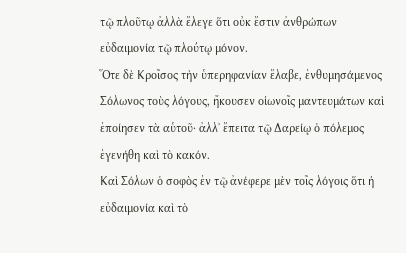τῷ πλοῦτῳ ἀλλὰ ἔλεγε ὅτι οὐκ ἔστιν ἀνθρώπων εὐδαιμονία τῷ πλούτῳ μόνον.
Ὅτε δὲ Κροῖσος τὴν ὑπερηφανίαν ἔλαβε, ἐνθυμησάμενος Σόλωνος τοὺς λόγους, ἤκουσεν οἱωνοῖς μαντευμάτων καὶ ἐποίησεν τὰ αὑτοῦ· ἀλλʼ ἔπειτα τῷ Δαρείῳ ὁ πόλεμος ἐγενήθη καὶ τὸ κακόν.
Καὶ Σόλων ὁ σοφὸς ἐν τῷ ἀνέφερε μὲν τοῖς λόγοις ὅτι ἡ εὐδαιμονία καὶ τὸ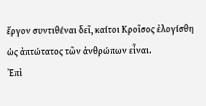ἔργον συντιθέναι δεῖ, καίτοι Κροῖσος ἐλογίσθη ὡς ἀπτώτατος τῶν ἀνθρώπων εἶναι.
Ἐπὶ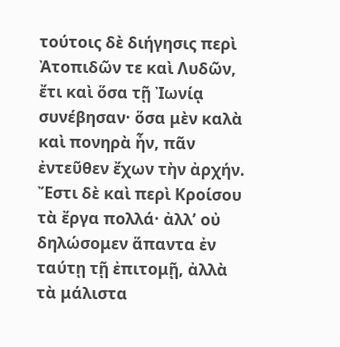τούτοις δὲ διήγησις περὶ Ἀτοπιδῶν τε καὶ Λυδῶν, ἔτι καὶ ὅσα τῇ Ἰωνίᾳ συνέβησαν· ὅσα μὲν καλὰ καὶ πονηρὰ ἦν, πᾶν ἐντεῦθεν ἔχων τὴν ἀρχήν.
Ἔστι δὲ καὶ περὶ Κροίσου τὰ ἔργα πολλά· ἀλλʼ οὐ δηλώσομεν ἅπαντα ἐν ταύτῃ τῇ ἐπιτομῇ, ἀλλὰ τὰ μάλιστα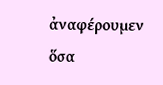ἀναφέρουμεν ὅσα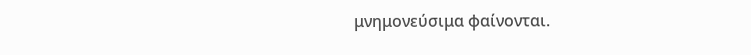μνημονεύσιμα φαίνονται.